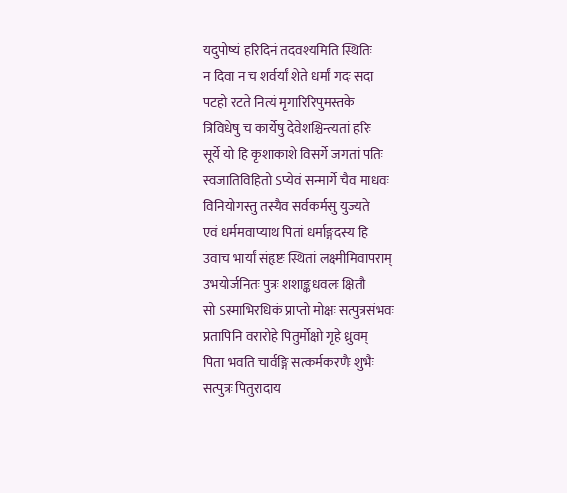यदुपोष्यं हरिदिनं तदवश्यमिति स्थितिः
न दिवा न च शर्वर्यां शेते धर्मां गदः सदा
पटहो रटते नित्यं मृगारिरिपुमस्तके
त्रिविधेषु च कार्येषु देवेशश्चिन्त्यतां हरिः
सूर्ये यो हि कृशाकाशे विसर्गे जगतां पतिः
स्वजातिविहितो ऽप्येवं सन्मार्गे चैव माधवः
विनियोगस्तु तस्यैव सर्वकर्मसु युज्यते
एवं धर्ममवाप्याथ पितां धर्माङ्गदस्य हि
उवाच भार्यां संहृष्टः स्थितां लक्ष्मीमिवापराम्
उभयोर्जनितः पुत्रः शशाङ्कधवलः क्षितौ
सो ऽस्माभिरधिकं प्राप्तो मोक्षः सत्पुत्रसंभवः
प्रतापिनि वरारोहे पितुर्मोक्षो गृहे ध्रुवम्
पिता भवति चार्वङ्गि सत्कर्मकरणैः शुभैः
सत्पुत्रः पितुरादाय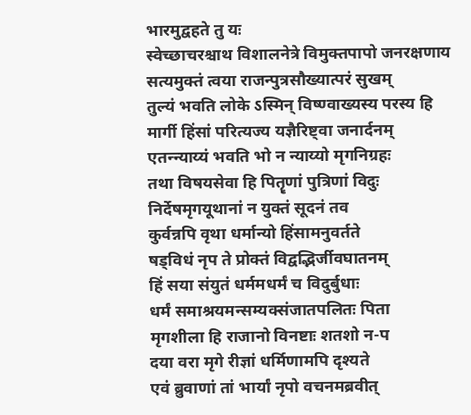भारमुद्वहते तु यः
स्वेच्छाचरश्चाथ विशालनेत्रे विमुक्तपापो जनरक्षणाय
सत्यमुक्तं त्वया राजन्पुत्रसौख्यात्परं सुखम्
तुल्यं भवति लोके ऽस्मिन् विष्ण्वाख्यस्य परस्य हि
मार्गी हिंसां परित्यज्य यज्ञैरिष्ट्वा जनार्दनम्
एतन्न्याय्यं भवति भो न न्याय्यो मृगनिग्रहः
तथा विषयसेवा हि पितॄणां पुत्रिणां विदुः
निर्देषमृगयूथानां न युक्तं सूदनं तव
कुर्वन्नपि वृथा धर्मान्यो हिंसामनुवर्तते
षड्विधं नृप ते प्रोक्तं विद्वद्भिर्जीवघातनम्
हिं सया संयुतं धर्ममधर्मं च विदुर्बुधाः
धर्मं समाश्रयमन्सम्यक्संजातपलितः पिता
मृगशीला हि राजानो विनष्टाः शतशो न-प
दया वरा मृगे रीज्ञां धर्मिणामपि दृश्यते
एवं ब्रुवाणां तां भार्यां नृपो वचनमब्रवीत्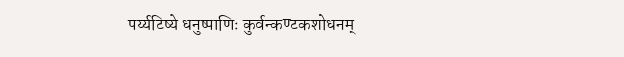पर्य्यटिष्ये धनुष्पाणिः कुर्वन्कण्टकशोधनम्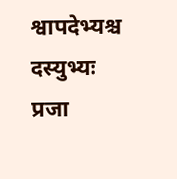श्वापदेभ्यश्च दस्युभ्यः प्रजा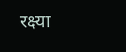रक्ष्या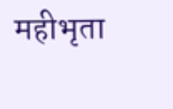महीभृता